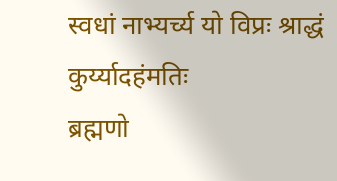स्वधां नाभ्यर्च्य यो विप्रः श्राद्धं कुर्य्यादहंमतिः
ब्रह्मणो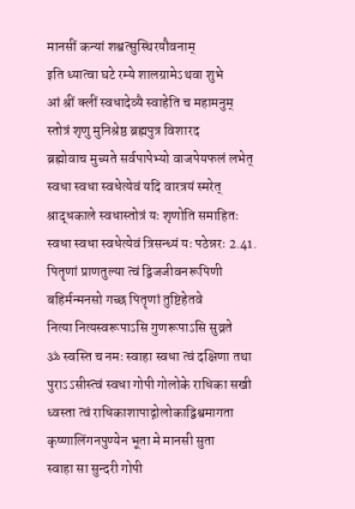मानसीं कन्यां शश्वत्सुस्थिरयौवनाम्
इति ध्यात्वा घटे रम्ये शालग्रामेऽथवा शुभे
आं श्रीं क्लीं स्वधादेव्यै स्वाहेति च महामनुम्
स्तोत्रं शृणु मुनिश्रेष्ठ ब्रह्मपुत्र विशारद
ब्रह्मोवाच मुच्यते सर्वपापेभ्यो वाजपेयफलं लभेत्
स्वधा स्वधा स्वधेत्येवं यदि वारत्रयं स्मरेत्
श्राद्धकाले स्वधास्तोत्रं यः शृणोति समाहितः
स्वधा स्वधा स्वधेत्येवं त्रिसन्ध्यं यः पठेन्नरः 2.41.
पितॄणां प्राणतुल्या त्वं द्विजजीवनरूपिणी
बहिर्मन्मनसो गच्छ पितॄणां तुष्टिहेतवे
नित्या नित्यस्वरूपाऽसि गुणरूपाऽसि सुव्रते
ॐ स्वस्ति च नमः स्वाहा स्वधा त्वं दक्षिणा तथा
पुराऽऽसीस्त्वं स्वधा गोपी गोलोके राधिका सखी
ध्वस्ता त्वं राधिकाशापाद्गोलोकाद्विश्वमागता
कृष्णालिंगनपुण्येन भूता मे मानसी सुता
स्वाहा सा सुन्दरी गोपी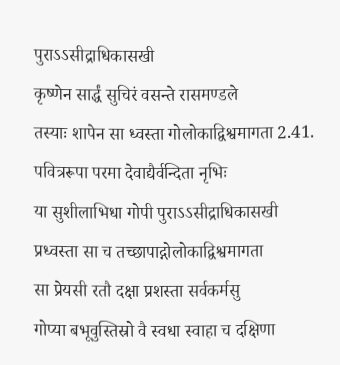पुराऽऽसीद्राधिकासखी
कृष्णेन सार्द्धं सुचिरं वसन्ते रासमण्डले
तस्याः शापेन सा ध्वस्ता गोलोकाद्विश्वमागता 2.41.
पवित्ररूपा परमा देवाद्यैर्वन्दिता नृभिः
या सुशीलाभिधा गोपी पुराऽऽसीद्राधिकासखी
प्रध्वस्ता सा च तच्छापाद्गोलोकाद्विश्वमागता
सा प्रेयसी रतौ दक्षा प्रशस्ता सर्वकर्मसु
गोप्या बभूवुस्तिस्रो वै स्वधा स्वाहा च दक्षिणा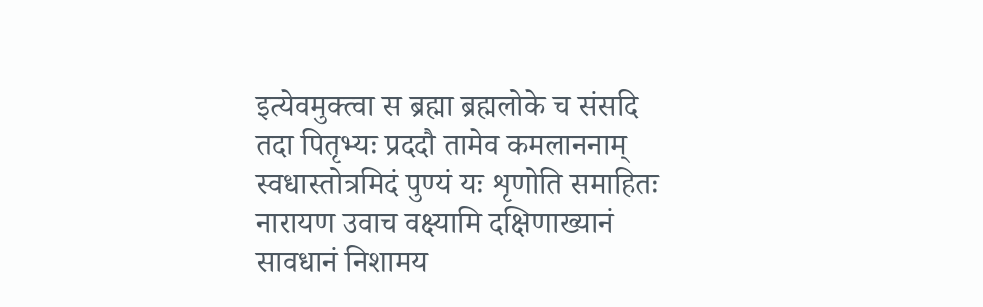इत्येवमुक्त्वा स ब्रह्मा ब्रह्मलोके च संसदि
तदा पितृभ्यः प्रददौ तामेव कमलाननाम्
स्वधास्तोत्रमिदं पुण्यं यः शृणोति समाहितः
नारायण उवाच वक्ष्यामि दक्षिणाख्यानं सावधानं निशामय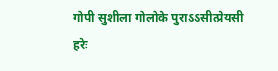गोपी सुशीला गोलोके पुराऽऽसीत्प्रेयसी हरेः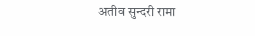अतीव सुन्दरी रामा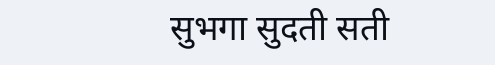सुभगा सुदती सती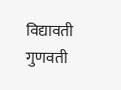विद्यावती गुणवती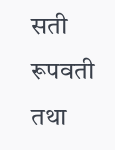सती रूपवती तथा